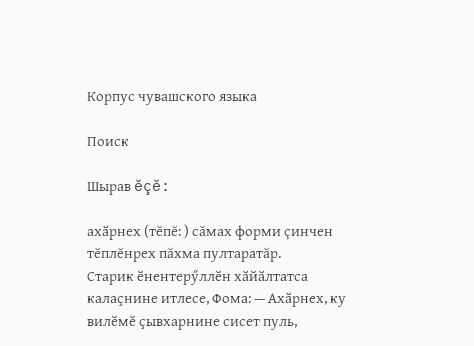Корпус чувашского языка

Поиск

Шырав ĕçĕ:

ахӑрнех (тĕпĕ: ) сăмах форми çинчен тĕплĕнрех пăхма пултаратăр.
Старик ӗнентерӳллӗн хӑйӑлтатса калаҫнине итлесе, Фома: — Ахӑрнех, ку вилӗмӗ ҫывхарнине сисет пуль,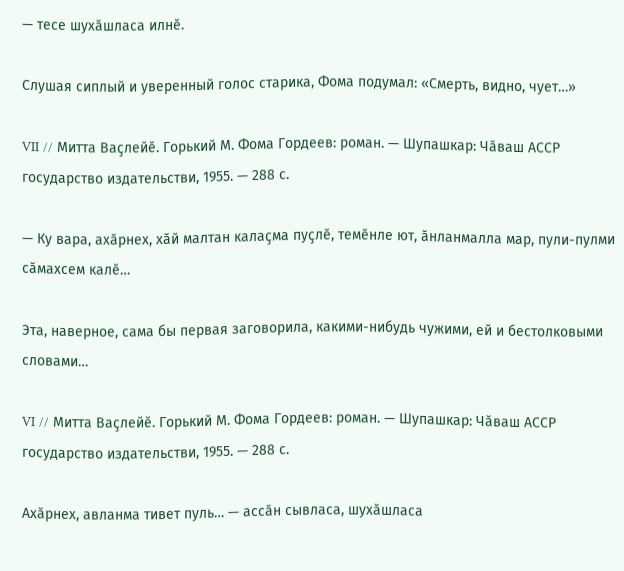— тесе шухӑшласа илнӗ.

Слушая сиплый и уверенный голос старика, Фома подумал: «Смерть, видно, чует…»

VII // Митта Ваҫлейӗ. Горький М. Фома Гордеев: роман. — Шупашкар: Чӑваш АССР государство издательстви, 1955. — 288 с.

— Ку вара, ахӑрнех, хӑй малтан калаҫма пуҫлӗ, темӗнле ют, ӑнланмалла мар, пули-пулми сӑмахсем калӗ…

Эта, наверное, сама бы первая заговорила, какими-нибудь чужими, ей и бестолковыми словами…

VI // Митта Ваҫлейӗ. Горький М. Фома Гордеев: роман. — Шупашкар: Чӑваш АССР государство издательстви, 1955. — 288 с.

Ахӑрнех, авланма тивет пуль… — ассӑн сывласа, шухӑшласа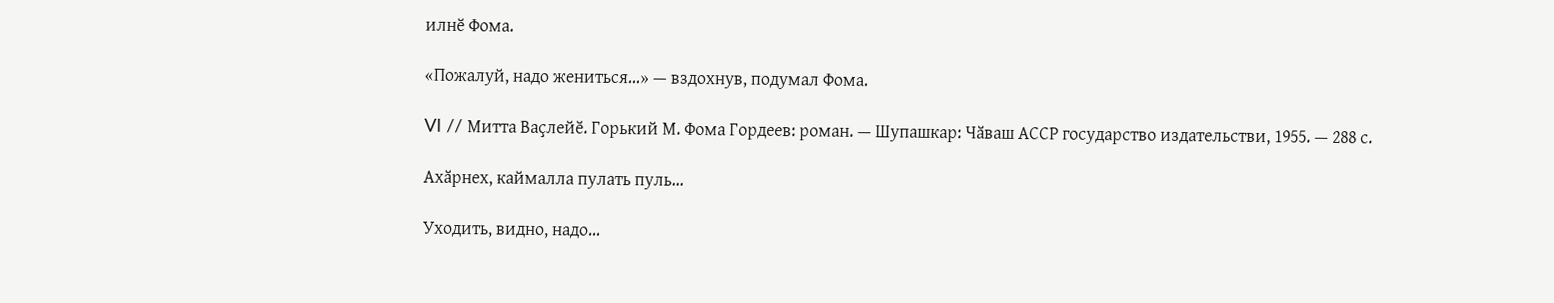илнӗ Фома.

«Пожалуй, надо жениться…» — вздохнув, подумал Фома.

VI // Митта Ваҫлейӗ. Горький М. Фома Гордеев: роман. — Шупашкар: Чӑваш АССР государство издательстви, 1955. — 288 с.

Ахӑрнех, каймалла пулать пуль…

Уходить, видно, надо…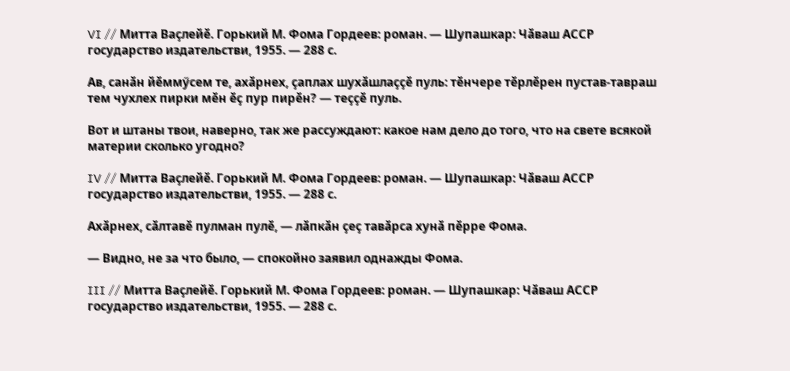VI // Митта Ваҫлейӗ. Горький М. Фома Гордеев: роман. — Шупашкар: Чӑваш АССР государство издательстви, 1955. — 288 с.

Ав, санӑн йӗммӳсем те, ахӑрнех, ҫаплах шухӑшлаҫҫӗ пуль: тӗнчере тӗрлӗрен пустав-тавраш тем чухлех пирки мӗн ӗҫ пур пирӗн? — теҫҫӗ пуль.

Вот и штаны твои, наверно, так же рассуждают: какое нам дело до того, что на свете всякой материи сколько угодно?

IV // Митта Ваҫлейӗ. Горький М. Фома Гордеев: роман. — Шупашкар: Чӑваш АССР государство издательстви, 1955. — 288 с.

Ахӑрнех, сӑлтавӗ пулман пулӗ, — лӑпкӑн ҫеҫ тавӑрса хунӑ пӗрре Фома.

— Видно, не за что было, — спокойно заявил однажды Фома.

III // Митта Ваҫлейӗ. Горький М. Фома Гордеев: роман. — Шупашкар: Чӑваш АССР государство издательстви, 1955. — 288 с.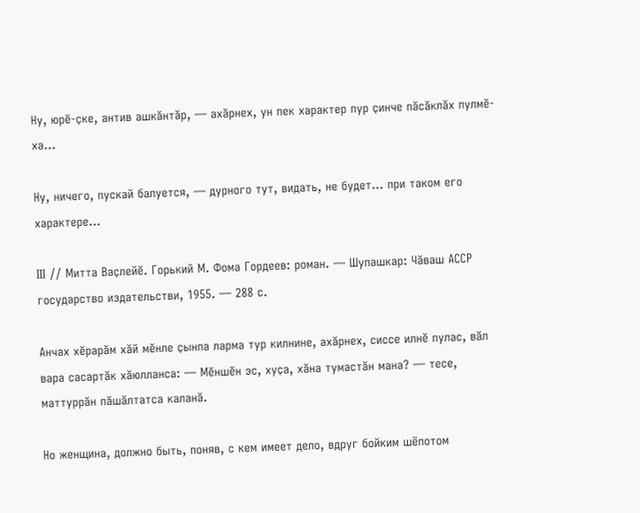Ну, юрӗ-ҫке, антив ашкӑнтӑр, — ахӑрнех, ун пек характер пур ҫинче пӑсӑклӑх пулмӗ-ха…

Ну, ничего, пускай балуется, — дурного тут, видать, не будет… при таком его характере…

III // Митта Ваҫлейӗ. Горький М. Фома Гордеев: роман. — Шупашкар: Чӑваш АССР государство издательстви, 1955. — 288 с.

Анчах хӗрарӑм хӑй мӗнле ҫынпа ларма тур килнине, ахӑрнех, сиссе илнӗ пулас, вӑл вара сасартӑк хӑюлланса: — Мӗншӗн эс, хуҫа, хӑна тумастӑн мана? — тесе, маттуррӑн пӑшӑлтатса каланӑ.

Но женщина, должно быть, поняв, с кем имеет дело, вдруг бойким шёпотом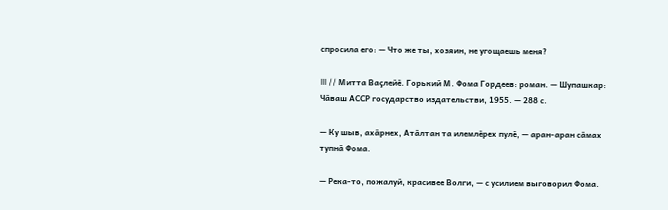спросила его: — Что же ты, хозяин, не угощаешь меня?

III // Митта Ваҫлейӗ. Горький М. Фома Гордеев: роман. — Шупашкар: Чӑваш АССР государство издательстви, 1955. — 288 с.

— Ку шыв, ахӑрнех, Атӑлтан та илемлӗрех пулӗ, — аран-аран сӑмах тупнӑ Фома.

— Река-то, пожалуй, красивее Волги, — с усилием выговорил Фома.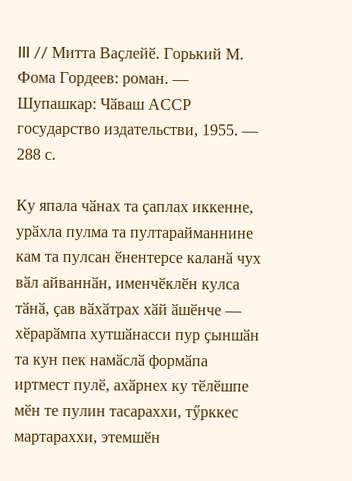III // Митта Ваҫлейӗ. Горький М. Фома Гордеев: роман. — Шупашкар: Чӑваш АССР государство издательстви, 1955. — 288 с.

Ку япала чӑнах та ҫаплах иккенне, урӑхла пулма та пултарайманнине кам та пулсан ӗнентерсе каланӑ чух вӑл айваннӑн, именчӗклӗн кулса тӑнӑ, ҫав вӑхӑтрах хӑй ӑшӗнче — хӗрарӑмпа хутшӑнасси пур ҫыншӑн та кун пек намӑслӑ формӑпа иртмест пулӗ, ахӑрнех ку тӗлӗшпе мӗн те пулин тасараххи, тӳрккес мартараххи, этемшӗн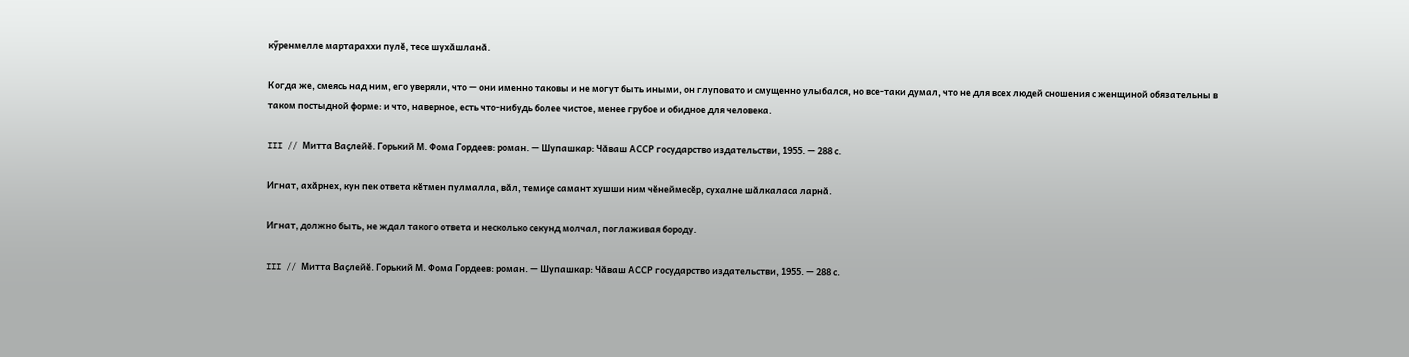кӳренмелле мартараххи пулӗ, тесе шухӑшланӑ.

Когда же, смеясь над ним, его уверяли, что — они именно таковы и не могут быть иными, он глуповато и смущенно улыбался, но все-таки думал, что не для всех людей сношения с женщиной обязательны в таком постыдной форме: и что, наверное, есть что-нибудь более чистое, менее грубое и обидное для человека.

III // Митта Ваҫлейӗ. Горький М. Фома Гордеев: роман. — Шупашкар: Чӑваш АССР государство издательстви, 1955. — 288 с.

Игнат, ахӑрнех, кун пек ответа кӗтмен пулмалла, вӑл, темиҫе самант хушши ним чӗнеймесӗр, сухалне шӑлкаласа ларнӑ.

Игнат, должно быть, не ждал такого ответа и несколько секунд молчал, поглаживая бороду.

III // Митта Ваҫлейӗ. Горький М. Фома Гордеев: роман. — Шупашкар: Чӑваш АССР государство издательстви, 1955. — 288 с.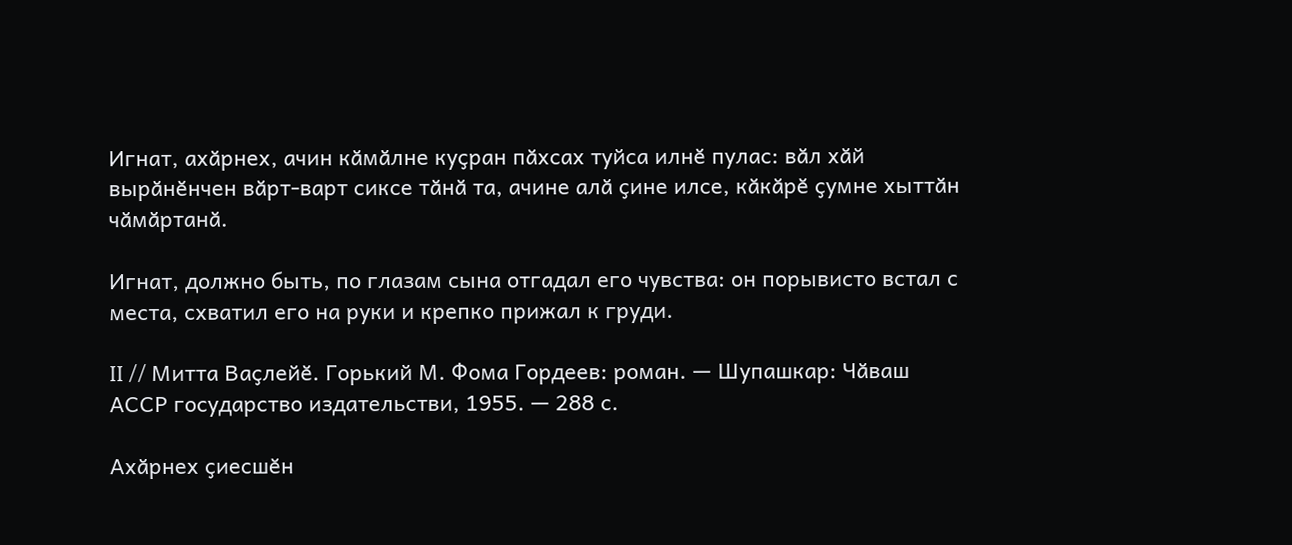Игнат, ахӑрнех, ачин кӑмӑлне куҫран пӑхсах туйса илнӗ пулас: вӑл хӑй вырӑнӗнчен вӑрт-варт сиксе тӑнӑ та, ачине алӑ ҫине илсе, кӑкӑрӗ ҫумне хыттӑн чӑмӑртанӑ.

Игнат, должно быть, по глазам сына отгадал его чувства: он порывисто встал с места, схватил его на руки и крепко прижал к груди.

II // Митта Ваҫлейӗ. Горький М. Фома Гордеев: роман. — Шупашкар: Чӑваш АССР государство издательстви, 1955. — 288 с.

Ахӑрнех ҫиесшӗн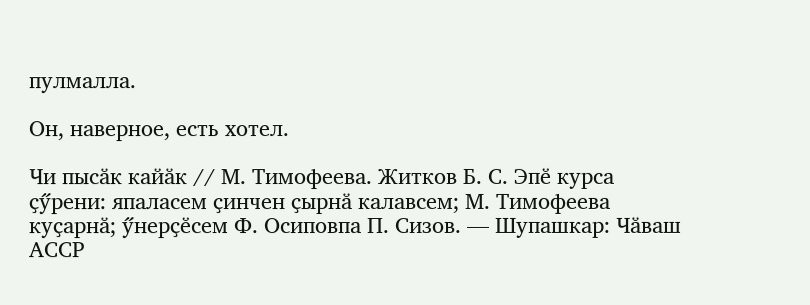пулмалла.

Он, наверное, есть хотел.

Чи пысӑк кайӑк // М. Тимофеева. Житков Б. С. Эпӗ курса ҫӳрени: япаласем ҫинчен ҫырнӑ калавсем; М. Тимофеева куҫарнӑ; ӳнерҫӗсем Ф. Осиповпа П. Сизов. — Шупашкар: Чӑваш АССР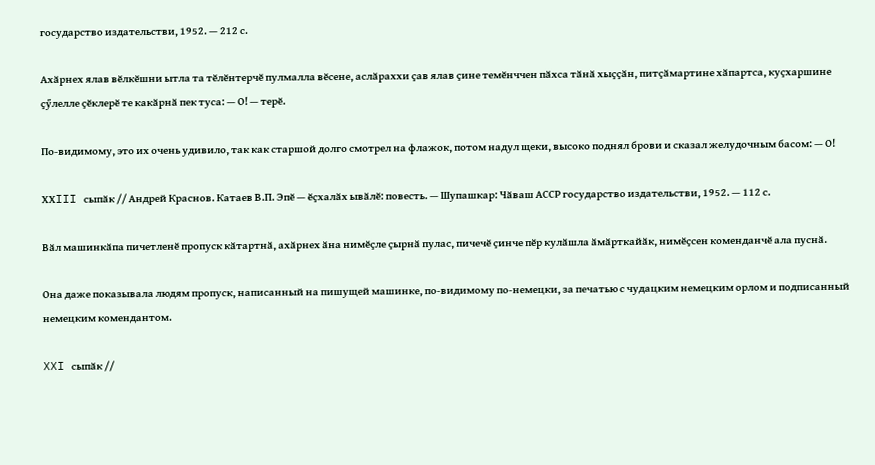государство издательстви, 1952. — 212 с.

Ахӑрнех ялав вӗлкӗшни ытла та тӗлӗнтерчӗ пулмалла вӗсене, аслӑраххи ҫав ялав ҫине темӗнччен пӑхса тӑнӑ хыҫҫӑн, питҫӑмартине хӑпартса, куҫхаршине ҫӳлелле ҫӗклерӗ те какӑрнӑ пек туса: — О! — терӗ.

По-видимому, это их очень удивило, так как старшой долго смотрел на флажок, потом надул щеки, высоко поднял брови и сказал желудочным басом: — О!

ХХIII сыпӑк // Андрей Краснов. Катаев В.П. Эпӗ — ӗҫхалӑх ывӑлӗ: повесть. — Шупашкар: Чӑваш АССР государство издательстви, 1952. — 112 с.

Вӑл машинкӑпа пичетленӗ пропуск кӑтартнӑ, ахӑрнех ӑна нимӗҫле ҫырнӑ пулас, пичечӗ ҫинче пӗр кулӑшла ӑмӑрткайӑк, нимӗҫсен коменданчӗ ала пуснӑ.

Она даже показывала людям пропуск, написанный на пишущей машинке, по-видимому по-немецки, за печатью с чудацким немецким орлом и подписанный немецким комендантом.

XXI сыпӑк //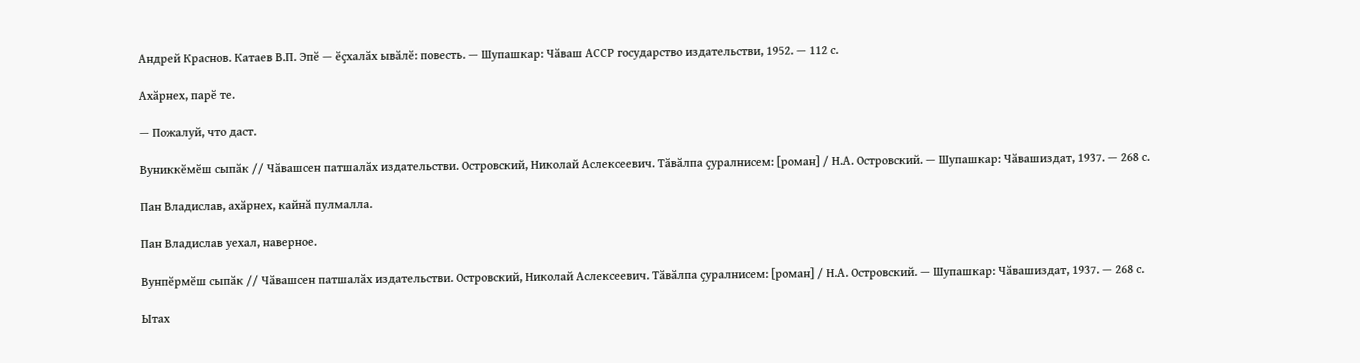Андрей Краснов. Катаев В.П. Эпӗ — ӗҫхалӑх ывӑлӗ: повесть. — Шупашкар: Чӑваш АССР государство издательстви, 1952. — 112 с.

Ахӑрнех, парӗ те.

— Пожалуй, что даст.

Вуниккӗмӗш сыпӑк // Чӑвашсен патшалӑх издательстви. Островский, Николай Аслексеевич. Тӑвӑлпа ҫуралнисем: [роман] / Н.А. Островский. — Шупашкар: Чӑвашиздат, 1937. — 268 с.

Пан Владислав, ахӑрнех, кайнӑ пулмалла.

Пан Владислав уехал, наверное.

Вунпӗрмӗш сыпӑк // Чӑвашсен патшалӑх издательстви. Островский, Николай Аслексеевич. Тӑвӑлпа ҫуралнисем: [роман] / Н.А. Островский. — Шупашкар: Чӑвашиздат, 1937. — 268 с.

Ытах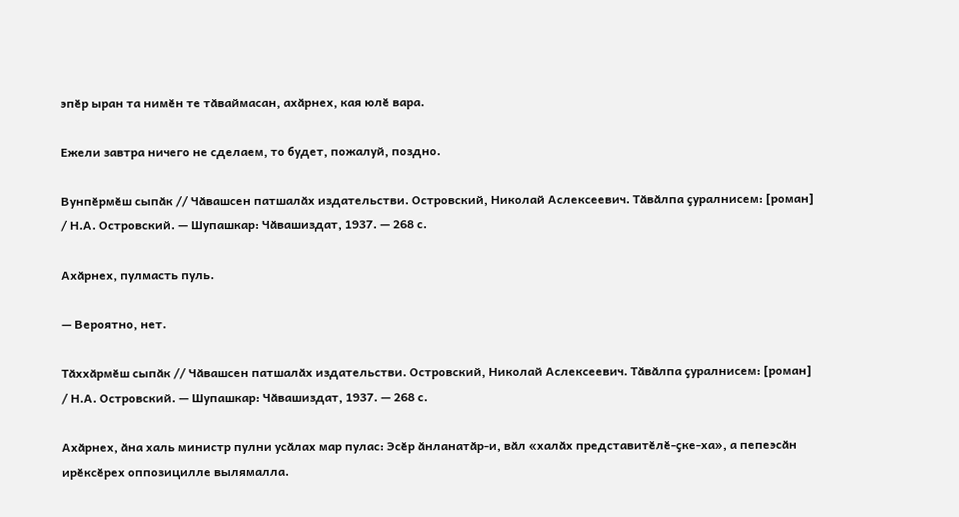эпӗр ыран та нимӗн те тӑваймасан, ахӑрнех, кая юлӗ вара.

Ежели завтра ничего не сделаем, то будет, пожалуй, поздно.

Вунпӗрмӗш сыпӑк // Чӑвашсен патшалӑх издательстви. Островский, Николай Аслексеевич. Тӑвӑлпа ҫуралнисем: [роман] / Н.А. Островский. — Шупашкар: Чӑвашиздат, 1937. — 268 с.

Ахӑрнех, пулмасть пуль.

— Вероятно, нет.

Тӑххӑрмӗш сыпӑк // Чӑвашсен патшалӑх издательстви. Островский, Николай Аслексеевич. Тӑвӑлпа ҫуралнисем: [роман] / Н.А. Островский. — Шупашкар: Чӑвашиздат, 1937. — 268 с.

Ахӑрнех, ӑна халь министр пулни усӑлах мар пулас: Эсӗр ӑнланатӑр-и, вӑл «халӑх представитӗлӗ-ҫке-ха», а пепеэсӑн ирӗксӗрех оппозицилле вылямалла.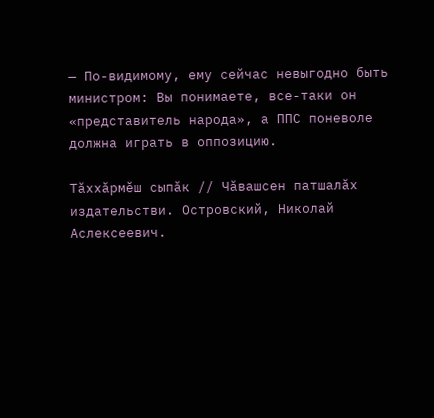— По-видимому, ему сейчас невыгодно быть министром: Вы понимаете, все-таки он «представитель народа», а ППС поневоле должна играть в оппозицию.

Тӑххӑрмӗш сыпӑк // Чӑвашсен патшалӑх издательстви. Островский, Николай Аслексеевич.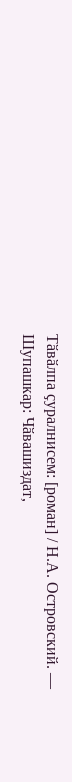Тӑвӑлпа ҫуралнисем: [роман] / Н.А. Островский. — Шупашкар: Чӑвашиздат,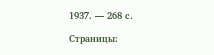1937. — 268 с.

Страницы: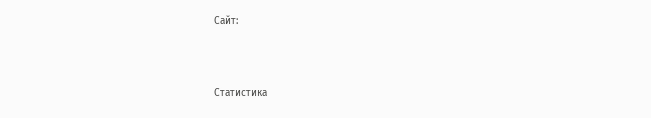Сайт:



Статистика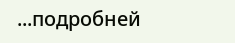...подробней